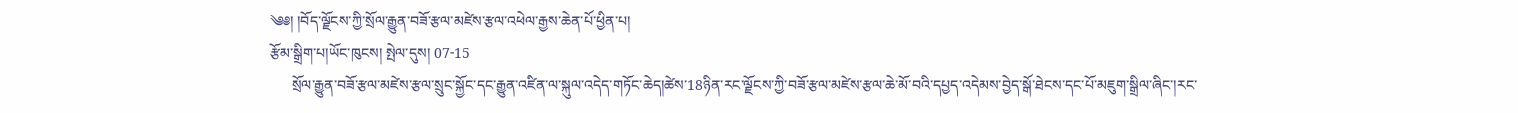༄༅། །བོད་ལྗོངས་ཀྱི་སྲོལ་རྒྱུན་བཟོ་རྩལ་མཛེས་རྩལ་འཕེལ་རྒྱས་ཆེན་པོ་ཕྱིན་པ།
རྩོམ་སྒྲིག་པ།ཡོང་ཁུངས། སྤེལ་དུས། 07-15
      སྲོལ་རྒྱུན་བཟོ་རྩལ་མཛེས་རྩལ་སྲུང་སྐྱོང་དང་རྒྱུན་འཛིན་ལ་སྐུལ་འདེད་གཏོང་ཆེད།ཚེས་18ཉིན་རང་ལྗོངས་ཀྱི་བཟོ་རྩལ་མཛེས་རྩལ་ཆེ་མོ་བའི་དཔྱད་འདེམས་བྱེད་སྒོ་ཐེངས་དང་པོ་མཇུག་སྒྲིལ་ཞིང་།རང་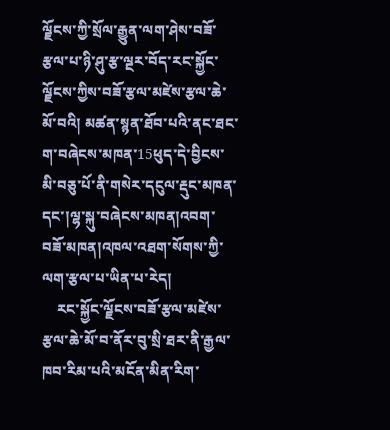ལྗོངས་ཀྱི་སྲོལ་རྒྱུན་ལག་ཤེས་བཟོ་རྩལ་པ་ཉི་ཤུ་རྩ་ལྔར་བོད་རང་སྐྱོང་ལྗོངས་ཀྱིས་བཟོ་རྩལ་མཛེས་རྩལ་ཆེ་མོ་བའི། མཚན་སྙན་ཐོབ་པའི་ནང་ཐང་ག་བཞེངས་མཁན་15ཕུད་དེ་བྱིངས་མི་བཅུ་པོ་ནི་གསེར་དངུལ་རྡུང་མཁན་དང་།ལྷ་སྐུ་བཞེངས་མཁན།འབག་བཟོ་མཁན།འཁལ་འཐག་སོགས་ཀྱི་ལག་རྩལ་པ་ཡིན་པ་རེད།
    རང་སྐྱོང་ལྗོངས་བཟོ་རྩལ་མཛེས་རྩལ་ཆེ་མོ་བ་ནོར་བུ་སྲི་ཐར་ནི་རྒྱལ་ཁབ་རིམ་པའི་མངོན་མིན་རིག་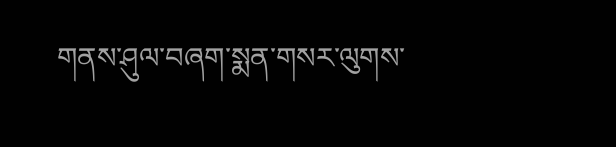གནས་ཤུལ་བཞག་སྨན་གསར་ལུགས་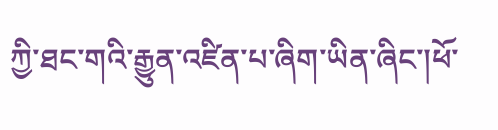ཀྱི་ཐང་གའི་རྒྱུན་འཛིན་པ་ཞིག་ཡིན་ཞིང་།ཕོ་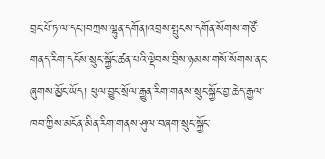བྲང་པོ་ཏ་ལ་དང་།བཀྲས་ལྷུན་དགོན།འབྲས་སྤུངས་དགོན་སོགས་གཙོ་གནད་རིག་དངོས་སྲུང་སྐྱོང་ཚན་པའི་ལྡེབས་བྲིས་ཉམས་གསོ་སོགས་ནང་ཞུགས་མྱོང་ཡོད། ཕུལ་བྱུང་སྲོལ་རྒྱུན་རིག་གནས་སྲུང་སྐྱོང་བྱ་ཆེད་རྒྱལ་ཁབ་ཀྱིས་མངོན་མིན་རིག་གནས་ཤུལ་བཞག་སྲུང་སྐྱོང་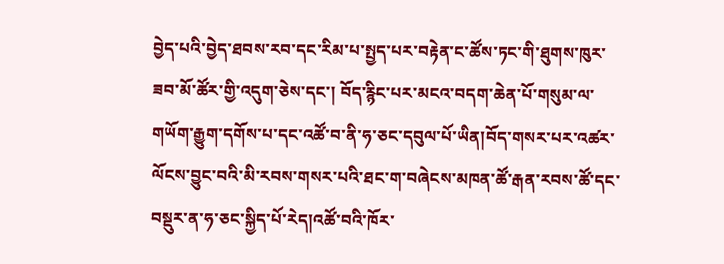བྱེད་པའི་བྱེད་ཐབས་རབ་དང་རིམ་པ་སྤྱད་པར་བརྟེན་ང་ཚོས་ཏང་གི་ཐུགས་ཁུར་ཟབ་མོ་ཚོར་གྱི་འདུག་ཅེས་དང་། བོད་རྙིང་པར་མངའ་བདག་ཆེན་པོ་གསུམ་ལ་གཡོག་རྒྱུག་དགོས་པ་དང་འཚོ་བ་ནི་ཧ་ཅང་དབུལ་པོ་ཡིན།བོད་གསར་པར་འཚར་ལོངས་བྱུང་བའི་མི་རབས་གསར་པའི་ཐང་ག་བཞེངས་མཁན་ཚོ་རྒན་རབས་ཚོ་དང་བསྡུར་ན་ཧ་ཅང་སྐྱིད་པོ་རེད།འཚོ་བའི་ཁོར་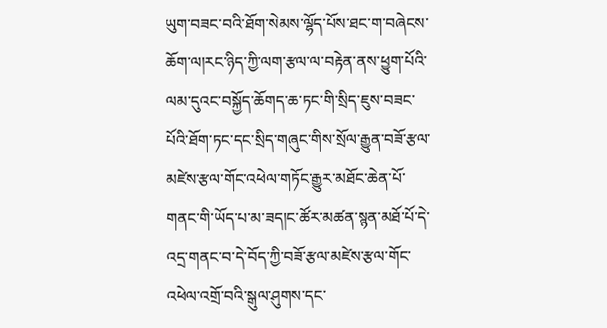ཡུག་བཟང་བའི་ཐོག་སེམས་ལྷོད་པོས་ཐང་ག་བཞེངས་ཆོག་ལ།རང་ཉིད་ཀྱི་ལག་རྩལ་ལ་བརྟེན་ནས་ཕྱུག་པོའི་ལམ་དུའང་བསྐྱོད་ཆོགད་ཆ་ཏང་གི་སྲིད་ཇུས་བཟང་པོའི་ཐོག་ཏང་དང་སྲིད་གཞུང་གིས་སྲོལ་རྒྱུན་བཟོ་རྩལ་མཛེས་རྩལ་གོང་འཕེལ་གཏོང་རྒྱུར་མཐོང་ཆེན་པོ་གནང་གི་ཡོད་པ་མ་ཟད།ང་ཚོར་མཚན་སྙན་མཐོ་པོ་དེ་འདྲ་གནང་བ་དེ་བོད་ཀྱི་བཟོ་རྩལ་མཛེས་རྩལ་གོང་འཕེལ་འགྲོ་བའི་སྒུལ་ཤུགས་དང་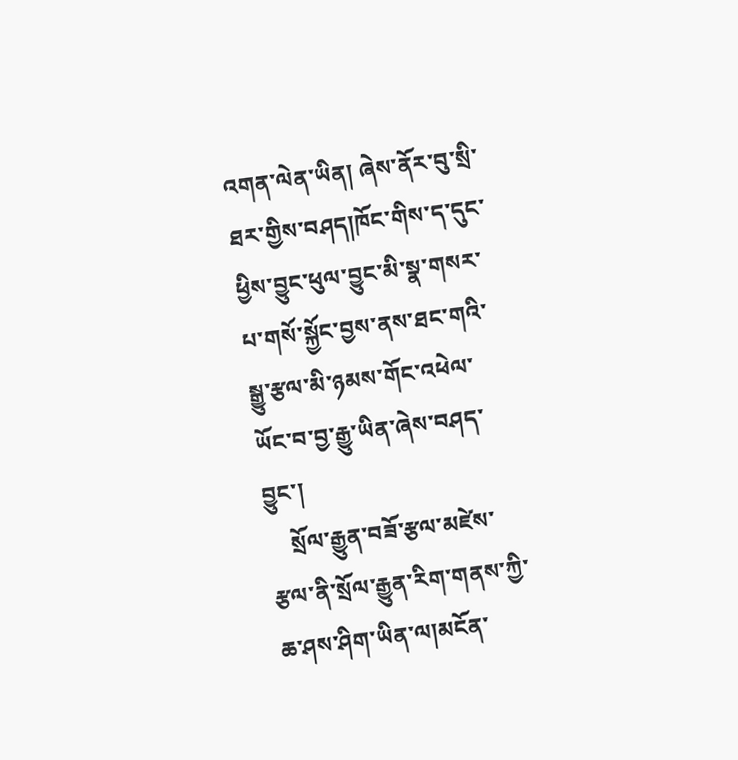འགན་ལེན་ཡིན། ཞེས་ནོར་བུ་སྲི་ཐར་གྱིས་བཤད།ཁོང་གིས་ད་དུང་ཕྱིས་བྱུང་ཕུལ་བྱུང་མི་སྣ་གསར་པ་གསོ་སྐྱོང་བྱས་ནས་ཐང་གའི་སྒྱུ་རྩལ་མི་ཉམས་གོང་འཕེལ་ཡོང་བ་བྱ་རྒྱུ་ཡིན་ཞེས་བཤད་བྱུང་།
    སྲོལ་རྒྱུན་བཟོ་རྩལ་མཛེས་རྩལ་ནི་སྲོལ་རྒྱུན་རིག་གནས་ཀྱི་ཆ་ཤས་ཤིག་ཡིན་ལ།མངོན་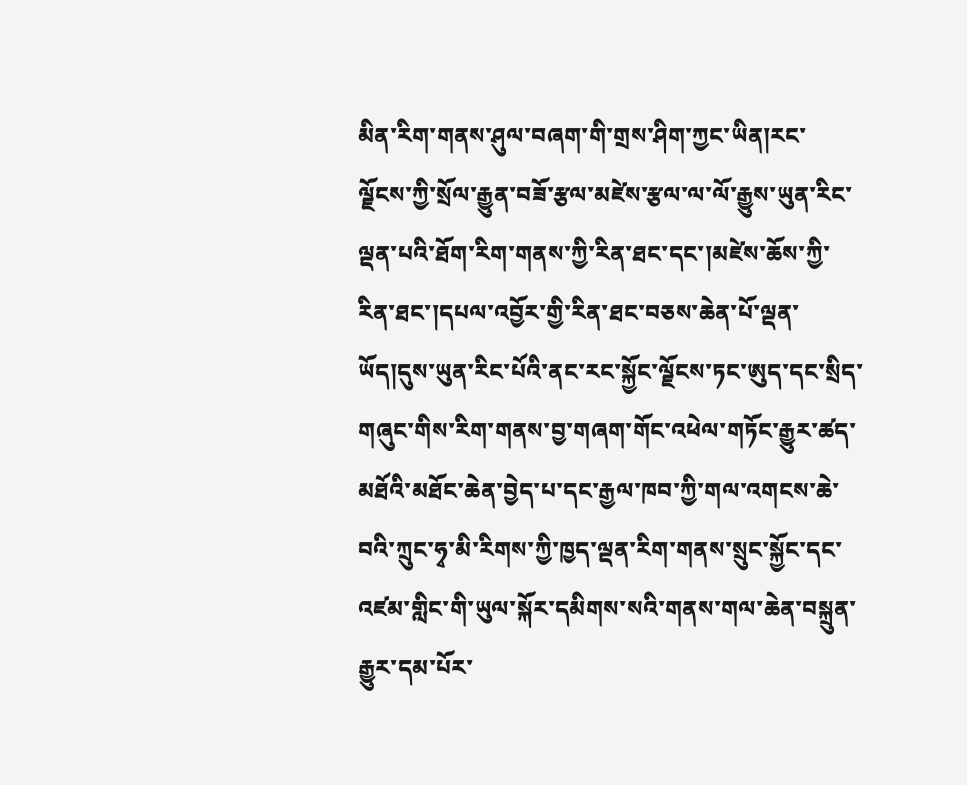མིན་རིག་གནས་ཤུལ་བཞག་གི་གྲས་ཤིག་ཀྱང་ཡིན།རང་ལྗོངས་ཀྱི་སྲོལ་རྒྱུན་བཟོ་རྩལ་མཛེས་རྩལ་ལ་ལོ་རྒྱུས་ཡུན་རིང་ལྡན་པའི་ཐོག་རིག་གནས་ཀྱི་རིན་ཐང་དང་།མཛེས་ཆོས་ཀྱི་རིན་ཐང་།དཔལ་འབྱོར་གྱི་རིན་ཐང་བཅས་ཆེན་པོ་ལྡན་ཡོད།དུས་ཡུན་རིང་པོའི་ནང་རང་སྐྱོང་ལྗོངས་ཏང་ཨུད་དང་སྲིད་གཞུང་གིས་རིག་གནས་བྱ་གཞག་གོང་འཕེལ་གཏོང་རྒྱུར་ཚད་མཐོའི་མཐོང་ཆེན་བྱེད་པ་དང་རྒྱལ་ཁབ་ཀྱི་གལ་འགངས་ཆེ་བའི་ཀྲུང་ཧྭ་མི་རིགས་ཀྱི་ཁྱད་ལྡན་རིག་གནས་སྲུང་སྐྱོང་དང་འཛམ་གླིང་གི་ཡུལ་སྐོར་དམིགས་སའི་གནས་གལ་ཆེན་བསྐྲུན་རྒྱུར་དམ་པོར་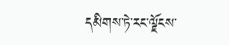དམིགས་ཏེ་རང་ལྗོངས་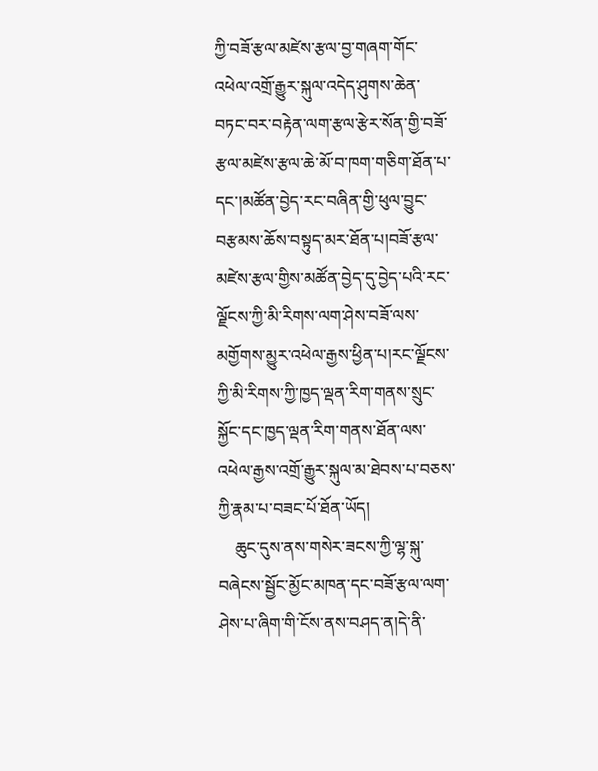ཀྱི་བཟོ་རྩལ་མཛེས་རྩལ་བྱ་གཞག་གོང་འཕེལ་འགྲོ་རྒྱུར་སྐུལ་འདེད་ཤུགས་ཆེན་བཏང་བར་བརྟེན་ལག་རྩལ་རྩེར་སོན་གྱི་བཟོ་རྩལ་མཛེས་རྩལ་ཆེ་མོ་བ་ཁག་གཅིག་ཐོན་པ་དང་།མཚོན་བྱེད་རང་བཞིན་གྱི་ཕུལ་བྱུང་བརྩམས་ཆོས་བསྟུད་མར་ཐོན་པ།བཟོ་རྩལ་མཛེས་རྩལ་གྱིས་མཚོན་བྱེད་དུ་བྱེད་པའི་རང་ལྗོངས་ཀྱི་མི་རིགས་ལག་ཤེས་བཟོ་ལས་མགྱོགས་མྱུར་འཕེལ་རྒྱས་ཕྱིན་པ།རང་ལྗོངས་ཀྱི་མི་རིགས་ཀྱི་ཁྱད་ལྡན་རིག་གནས་སྲུང་སྐྱོང་དང་ཁྱད་ལྡན་རིག་གནས་ཐོན་ལས་འཕེལ་རྒྱས་འགྲོ་རྒྱུར་སྐུལ་མ་ཐེབས་པ་བཅས་ཀྱི་རྣམ་པ་བཟང་པོ་ཐོན་ཡོད།
    ཆུང་དུས་ནས་གསེར་ཟངས་ཀྱི་ལྷ་སྐུ་བཞེངས་སྦྱོང་མྱོང་མཁན་དང་བཟོ་རྩལ་ལག་ཤེས་པ་ཞིག་གི་ངོས་ནས་བཤད་ན།དེ་ནི་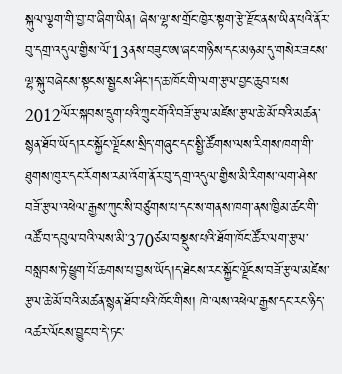སྐུལ་ལྕག་གི་བྱ་བ་ཞིག་ཡིན། ཞེས་ལྷ་ས་གྲོང་ཁྱེར་སྟག་རྩེ་རྫོང་ནས་ཡིན་པའི་ནོར་བུ་དགྲ་འདུལ་གྱིས་ལོ་13ནས་བཟུང་ཨ་ཞང་གཉིས་དང་མཉམ་དུ་གསེར་ཟངས་ལྷ་སྐུ་བཞེངས་སྟངས་སྦྱངས་ཤིང་།ད་ཆ་ཁོང་གི་ལག་རྩལ་བྱང་ཆུབ་པས 2012ལོར་སྐབས་དྲུག་པའི་ཀྲུང་གོའི་བཟོ་རྩལ་མཛེས་རྩལ་ཆེ་མོ་བའི་མཚན་སྙན་ཐོབ་ཡོད།རང་སྐྱོང་ལྗོངས་སྲིད་གཞུང་དང་སྤྱི་ཚོགས་ལས་རིགས་ཁག་གི་ཐུགས་ཁུར་དང་རོགས་རམ་འོག་ནོར་བུ་དགྲ་འདུལ་གྱིས་མི་རིགས་ལག་ཤེས་བཟོ་རྩལ་འཕེལ་རྒྱས་ཀུང་སི་བཙུགས་པ་དང་ས་གནས་ཁག་ནས་ཁྱིམ་ཚང་གི་འཚོ་བ་དབུལ་བའི་ལས་མི་370ཙམ་བསྡུས་པའི་ཐོག་ཁོང་ཚོར་ལག་རྩལ་བསླབས་ཏེ་ཕྱུག་པོ་ཆགས་པ་བྱས་ཡོད།ད་ཐེངས་རང་སྐྱོང་ལྗོངས་བཟོ་རྩལ་མཛེས་རྩལ་ཆེ་མོ་བའི་མཚན་སྙན་ཐོབ་པའི་ཁོང་གིས། ཁེ་ལས་འཕེལ་རྒྱས་དང་རང་ཉིད་འཚར་ལོངས་བྱུང་བ་དེ་ཏང་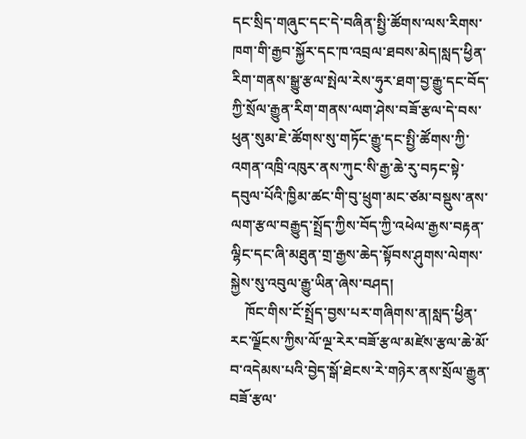དང་སྲིད་གཞུང་དང་དེ་བཞིན་སྤྱི་ཚོགས་ལས་རིགས་ཁག་གི་རྒྱབ་སྐྱོར་དང་ཁ་འབྲལ་ཐབས་མེད།སླད་ཕྱིན་རིག་གནས་སྒྱུ་རྩལ་སྤེལ་རེས་ཧུར་ཐག་བྱ་རྒྱུ་དང་བོད་ཀྱི་སྲོལ་རྒྱུན་རིག་གནས་ལག་ཤེས་བཟོ་རྩལ་དེ་བས་ཕུན་སུམ་ཇེ་ཚོགས་སུ་གཏོང་རྒྱུ་དང་སྤྱི་ཚོགས་ཀྱི་འགན་འཁྲི་འཁུར་ནས་ཀུང་སི་རྒྱ་ཆེ་རུ་བཏང་སྟེ་དབུལ་པོའི་ཁྱིམ་ཚང་གི་བུ་ཕྲུག་མང་ཙམ་བསྡུས་ནས་ལག་རྩལ་བརྒྱུད་སྤྲོད་ཀྱིས་བོད་ཀྱི་འཕེལ་རྒྱས་བརྟན་ལྷིང་དང་ཞི་མཐུན་གྲ་རྒྱས་ཆེད་སྟོབས་ཤུགས་ལེགས་སྐྱེས་སུ་འབུལ་རྒྱུ་ཡིན་ཞེས་བཤད།
    ཁོང་གིས་ངོ་སྤྲོད་བྱས་པར་གཞིགས་ན།སླད་ཕྱིན་རང་ལྗོངས་ཀྱིས་ལོ་ལྔ་རེར་བཟོ་རྩལ་མཛེས་རྩལ་ཆེ་མོ་བ་འདེམས་པའི་བྱེད་སྒོ་ཐེངས་རེ་གཉེར་ནས་སྲོལ་རྒྱུན་བཟོ་རྩལ་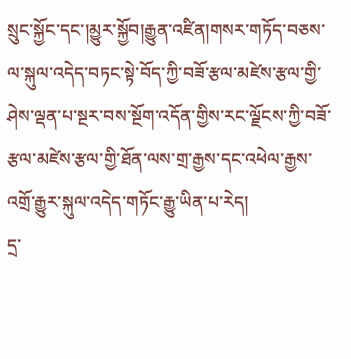སྲུང་སྐྱོང་དང་།མྱུར་སྐྱོབ།རྒྱུན་འཛིན།གསར་གཏོད་བཅས་ལ་སྐུལ་འདེད་བཏང་སྟེ་བོད་ཀྱི་བཟོ་རྩལ་མཛེས་རྩལ་གྱི་ཤེས་ལྡན་པ་སྔར་བས་སྔོག་འདོན་གྱིས་རང་ལྗོངས་ཀྱི་བཟོ་རྩལ་མཛེས་རྩལ་གྱི་ཐོན་ལས་གྲ་རྒྱས་དང་འཕེལ་རྒྱས་འགྲོ་རྒྱུར་སྐུལ་འདེད་གཏོང་རྒྱུ་ཡིན་པ་རེད།
དྲ་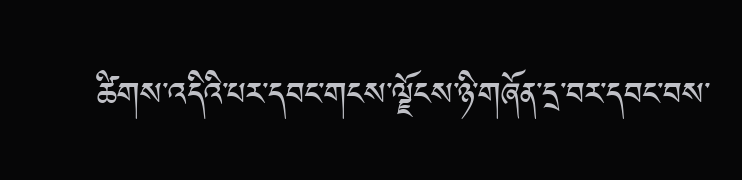ཚིགས་འདིའི་པར་དབང་གངས་ལྗོངས་ཉི་གཞོན་དྲ་བར་དབང་བས་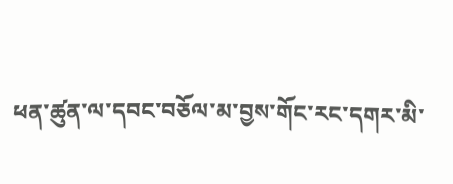ཕན་ཚུན་ལ་དབང་བཅོལ་མ་བྱས་གོང་རང་དགར་མི་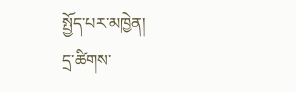སྤྱོད་པར་མཁྱེན།
དྲ་ཚིགས་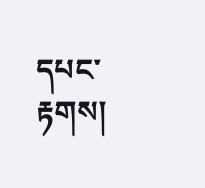དཔང་རྟགས།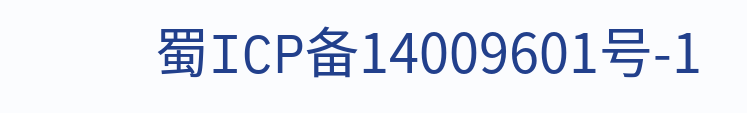蜀ICP备14009601号-1